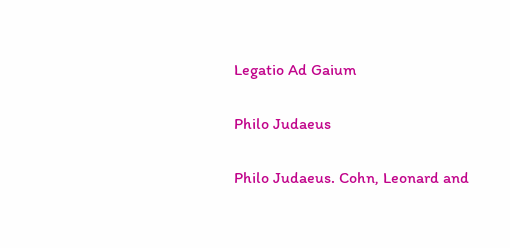Legatio Ad Gaium

Philo Judaeus

Philo Judaeus. Cohn, Leonard and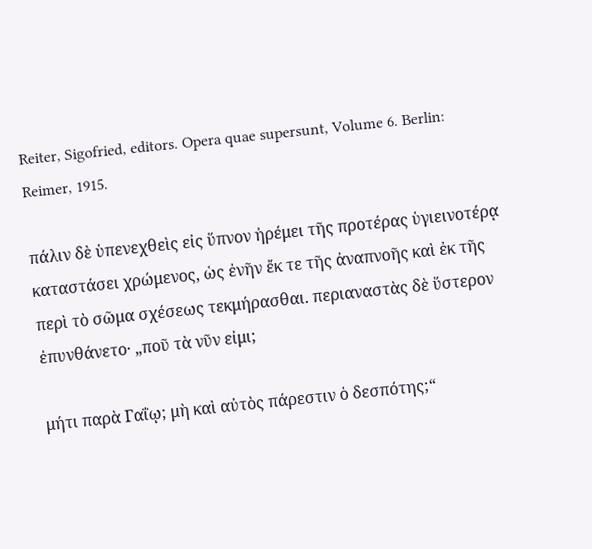Reiter, Sigofried, editors. Opera quae supersunt, Volume 6. Berlin: Reimer, 1915.

πάλιν δὲ ὑπενεχθεὶς εἰς ὕπνον ἠρέμει τῆς προτέρας ὑγιεινοτέρᾳ καταστάσει χρώμενος, ὡς ἐνῆν ἔκ τε τῆς ἀναπνοῆς καὶ ἐκ τῆς περὶ τὸ σῶμα σχέσεως τεκμήρασθαι. περιαναστὰς δὲ ὕστερον ἐπυνθάνετο· „ποῦ τὰ νῦν εἰμι;

μήτι παρὰ Γαΐῳ; μὴ καὶ αὐτὸς πάρεστιν ὁ δεσπότης;“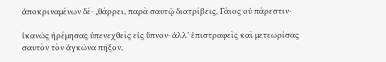ἀποκριναμένων δέ· „θάρρει, παρὰ σαυτῷ διατρίβεις, Γάιος οὐ πάρεστιν·

ἱκανῶς ἠρέμησας ὑπενεχθεὶς εἰς ὕπνον· ἀλλ’ ἐπιστραφεὶς καὶ μετεωρίσας σαυτὸν τὸν ἀγκῶνα πῆξον,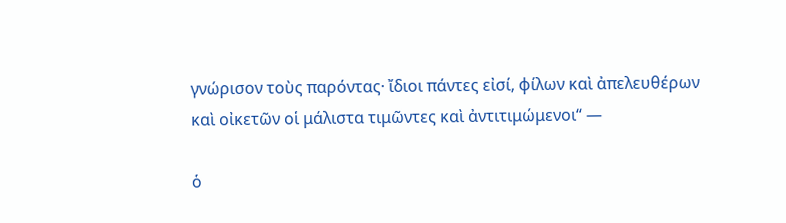γνώρισον τοὺς παρόντας· ἴδιοι πάντες εἰσί, φίλων καὶ ἀπελευθέρων καὶ οἰκετῶν οἱ μάλιστα τιμῶντες καὶ ἀντιτιμώμενοι“ —

ὁ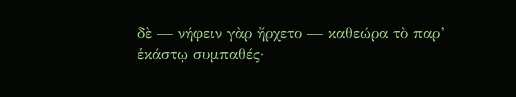δὲ — νήφειν γὰρ ἤρχετο — καθεώρα τὸ παρ’ ἑκάστῳ συμπαθές·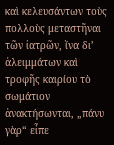καὶ κελευσάντων τοὺς πολλοὺς μεταστῆναι τῶν ἰατρῶν, ἵνα δι’ ἀλειμμάτων καὶ τροφῆς καιρίου τὸ σωμάτιον ἀνακτήσωνται, „πάνυ γὰρ“ εἶπε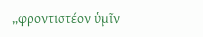„φροντιστέον ὑμῖν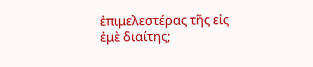ἐπιμελεστέρας τῆς εἰς ἐμὲ διαίτης;